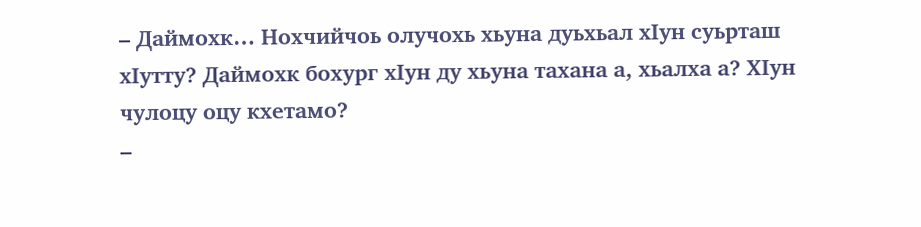– Даймохк… Нохчийчоь олучохь хьуна дуьхьал хIун суьрташ хIутту? Даймохк бохург хIун ду хьуна тахана а, хьалха а? ХIун чулоцу оцу кхетамо?
–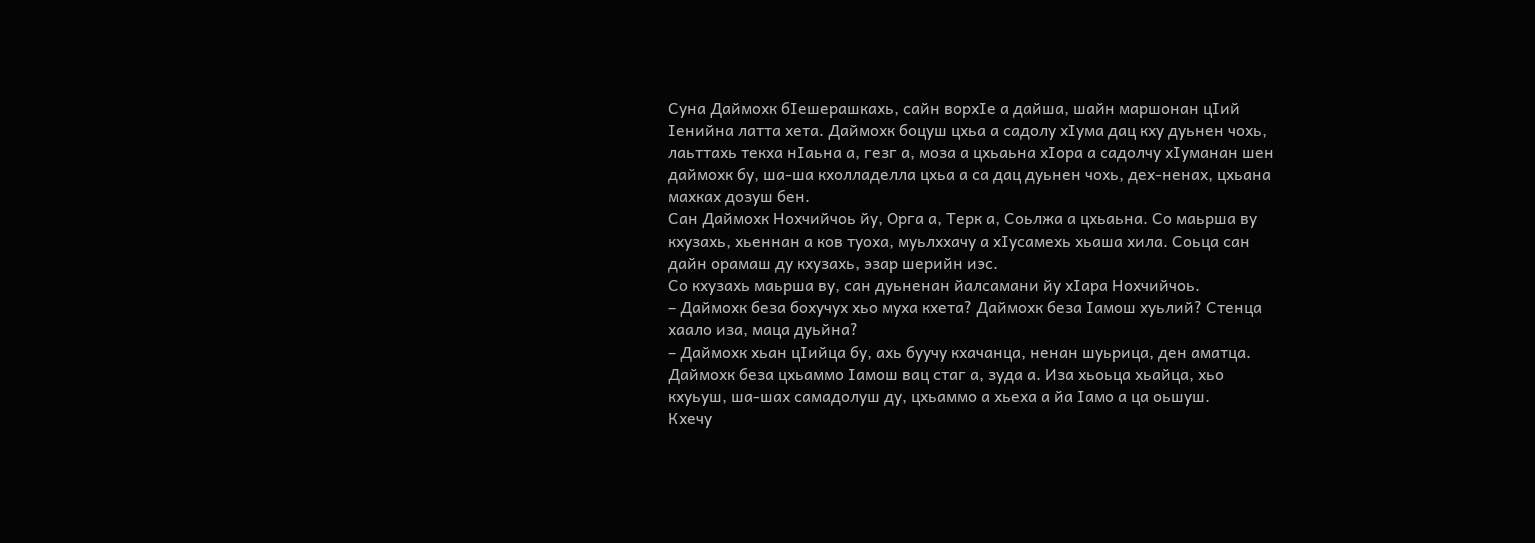Суна Даймохк бIешерашкахь, сайн ворхIе а дайша, шайн маршонан цIий Iенийна латта хета. Даймохк боцуш цхьа а садолу хIума дац кху дуьнен чохь, лаьттахь текха нIаьна а, гезг а, моза а цхьаьна хIора а садолчу хIуманан шен даймохк бу, ша-ша кхолладелла цхьа а са дац дуьнен чохь, дех-ненах, цхьана махках дозуш бен.
Сан Даймохк Нохчийчоь йу, Орга а, Терк а, Соьлжа а цхьаьна. Со маьрша ву кхузахь, хьеннан а ков туоха, муьлххачу а хIусамехь хьаша хила. Соьца сан дайн орамаш ду кхузахь, эзар шерийн иэс.
Со кхузахь маьрша ву, сан дуьненан йалсамани йу хIара Нохчийчоь.
– Даймохк беза бохучух хьо муха кхета? Даймохк беза Iамош хуьлий? Стенца хаало иза, маца дуьйна?
– Даймохк хьан цIийца бу, ахь буучу кхачанца, ненан шуьрица, ден аматца.
Даймохк беза цхьаммо Iамош вац стаг а, зуда а. Иза хьоьца хьайца, хьо кхуьуш, ша-шах самадолуш ду, цхьаммо а хьеха а йа Iамо а ца оьшуш.
Кхечу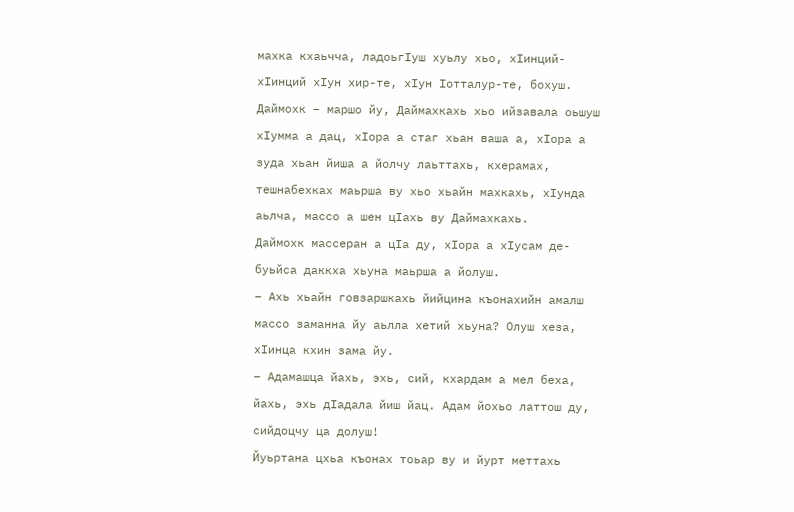махка кхаьчча, ладоьгIуш хуьлу хьо, хIинций-хIинций хIун хир-те, хIун Iотталур-те, бохуш. Даймохк – маршо йу, Даймахкахь хьо ийзавала оьшуш хIумма а дац, хIора а стаг хьан ваша а, хIора а зуда хьан йиша а йолчу лаьттахь, кхерамах, тешнабехках маьрша ву хьо хьайн махкахь, хIунда аьлча, массо а шен цIахь ву Даймахкахь.
Даймохк массеран а цIа ду, хIора а хIусам де-буьйса даккха хьуна маьрша а йолуш.
– Ахь хьайн говзаршкахь йийцина къонахийн амалш массо заманна йу аьлла хетий хьуна? Олуш хеза, хIинца кхин зама йу.
– Адамашца йахь, эхь, сий, кхардам а мел беха, йахь, эхь дIадала йиш йац. Адам йохьо латтош ду, сийдоцчу ца долуш!
Йуьртана цхьа къонах тоьар ву и йурт меттахь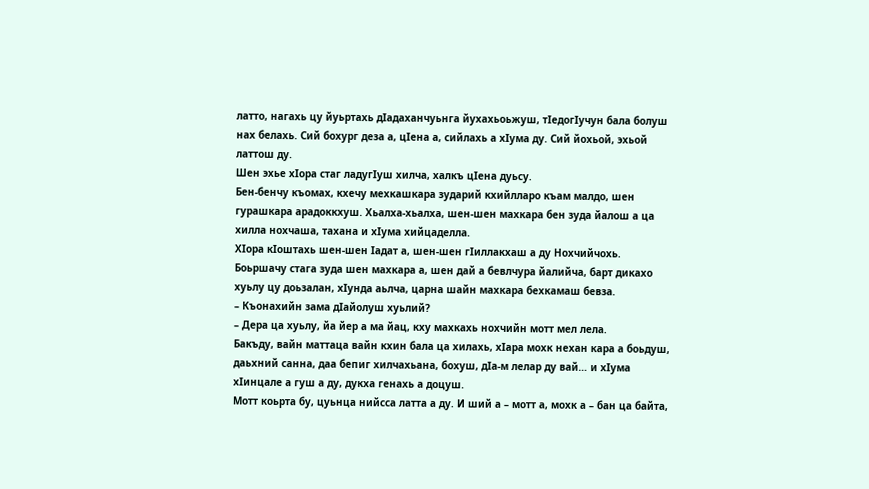латто, нагахь цу йуьртахь дIадаханчуьнга йухахьоьжуш, тIедогIучун бала болуш нах белахь. Сий бохург деза а, цIена а, сийлахь а хIума ду. Сий йохьой, эхьой латтош ду.
Шен эхье хIора стаг ладугIуш хилча, халкъ цIена дуьсу.
Бен-бенчу къомах, кхечу мехкашкара зударий кхийлларо къам малдо, шен гурашкара арадоккхуш. Хьалха-хьалха, шен-шен махкара бен зуда йалош а ца хилла нохчаша, тахана и хIума хийцаделла.
ХIора кIоштахь шен-шен Iадат а, шен-шен гIиллакхаш а ду Нохчийчохь.
Боьршачу стага зуда шен махкара а, шен дай а бевлчура йалийча, барт дикахо хуьлу цу доьзалан, хIунда аьлча, царна шайн махкара бехкамаш бевза.
– Къонахийн зама дIайолуш хуьлий?
– Дера ца хуьлу, йа йер а ма йац, кху махкахь нохчийн мотт мел лела.
Бакъду, вайн маттаца вайн кхин бала ца хилахь, хIара мохк нехан кара а боьдуш, даьхний санна, даа бепиг хилчахьана, бохуш, дIа-м лелар ду вай… и хIума хIинцале а гуш а ду, дукха генахь а доцуш.
Мотт коьрта бу, цуьнца нийсса латта а ду. И ший а – мотт а, мохк а – бан ца байта,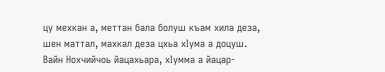цу мехкан а, меттан бала болуш къам хила деза, шен маттал, махкал деза цхьа хIума а доцуш.
Вайн Нохчийчоь йацахьара, хIумма а йацар-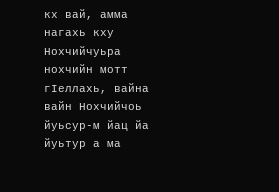кх вай, амма нагахь кху Нохчийчуьра нохчийн мотт гIеллахь, вайна вайн Нохчийчоь йуьсур-м йац йа йуьтур а ма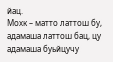йац.
Мохк – матто латтош бу, адамаша латтош бац, цу адамаша буьйцучу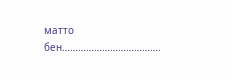матто бен……………………………….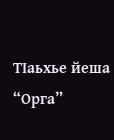ТIаьхье йеша “Орга”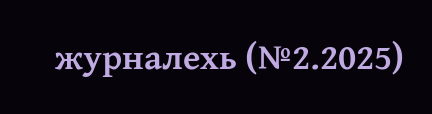журналехь (№2.2025)